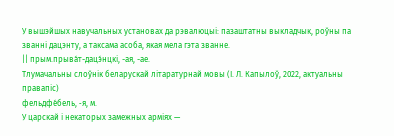У вышэйшых навучальных установах да рэвалюцыі: пазаштатны выкладчык, роўны па званні дацэнту, а таксама асоба, якая мела гэта званне.
|| прым.прыва́т-дацэ́нцкі, -ая, -ае.
Тлумачальны слоўнік беларускай літаратурнай мовы (І. Л. Капылоў, 2022, актуальны правапіс)
фельдфе́бель, ‑я, м.
У царскай і некаторых замежных арміях —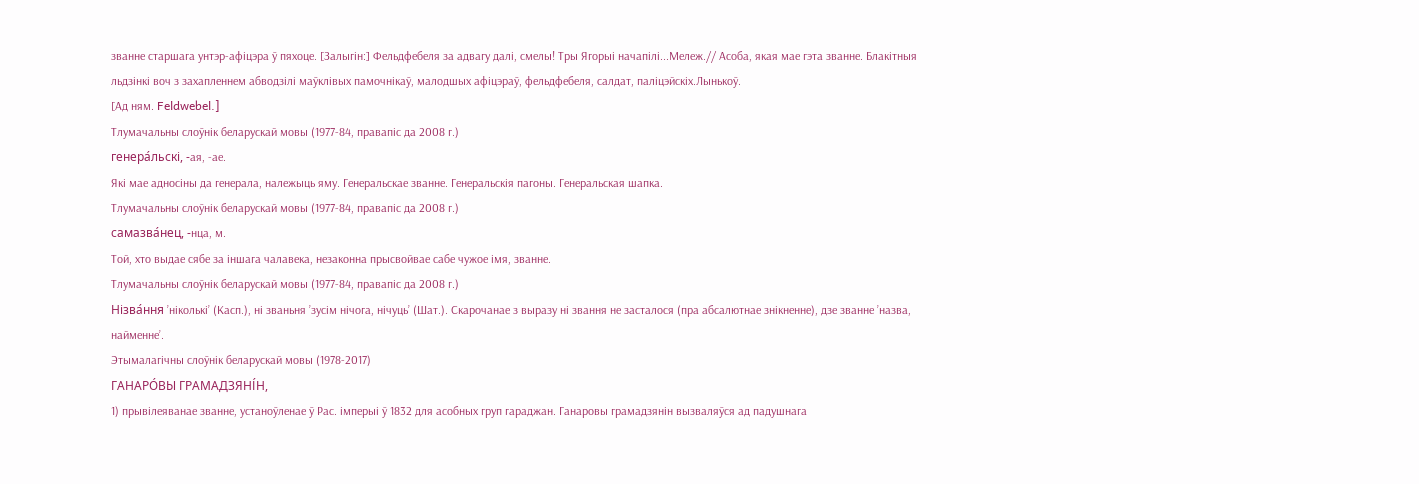званне старшага унтэр-афіцэра ў пяхоце. [Залыгін:] Фельдфебеля за адвагу далі, смелы! Тры Ягорыі начапілі...Мележ.// Асоба, якая мае гэта званне. Блакітныя льдзінкі воч з захапленнем абводзілі маўклівых памочнікаў, малодшых афіцэраў, фельдфебеля, салдат, паліцэйскіх.Лынькоў.
[Ад ням. Feldwebel.]
Тлумачальны слоўнік беларускай мовы (1977-84, правапіс да 2008 г.)
генера́льскі, ‑ая, ‑ае.
Які мае адносіны да генерала, належыць яму. Генеральскае званне. Генеральскія пагоны. Генеральская шапка.
Тлумачальны слоўнік беларускай мовы (1977-84, правапіс да 2008 г.)
самазва́нец, ‑нца, м.
Той, хто выдае сябе за іншага чалавека, незаконна прысвойвае сабе чужое імя, званне.
Тлумачальны слоўнік беларускай мовы (1977-84, правапіс да 2008 г.)
Нізва́ння ’ніколькі’ (Касп.), ні званьня ’зусім нічога, нічуць’ (Шат.). Скарочанае з выразу ні звання не засталося (пра абсалютнае знікненне), дзе званне ’назва, найменне’.
Этымалагічны слоўнік беларускай мовы (1978-2017)
ГАНАРО́ВЫ ГРАМАДЗЯНІ́Н,
1) прывілеяванае званне, устаноўленае ў Рас. імперыі ў 1832 для асобных груп гараджан. Ганаровы грамадзянін вызваляўся ад падушнага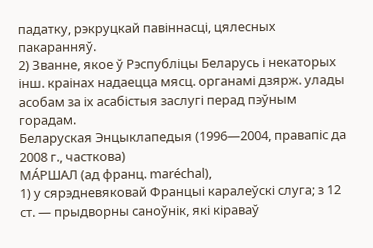падатку, рэкруцкай павіннасці, цялесных пакаранняў.
2) Званне, якое ў Рэспубліцы Беларусь і некаторых інш. краінах надаецца мясц. органамі дзярж. улады асобам за іх асабістыя заслугі перад пэўным горадам.
Беларуская Энцыклапедыя (1996—2004, правапіс да 2008 г., часткова)
МА́РШАЛ (ад франц. maréchal),
1) у сярэдневяковай Францыі каралеўскі слуга; з 12 ст. — прыдворны саноўнік, які кіраваў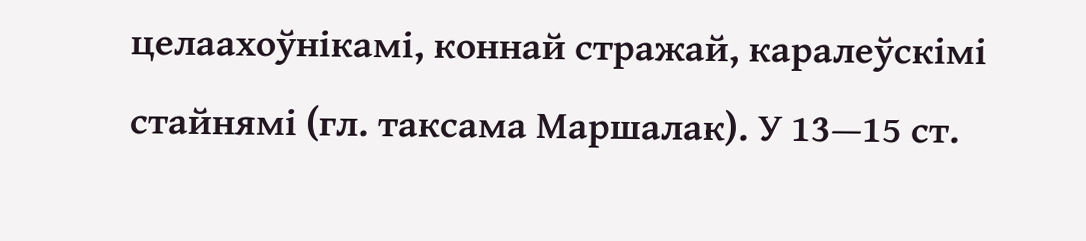целаахоўнікамі, коннай стражай, каралеўскімі стайнямі (гл. таксама Маршалак). У 13—15 ст.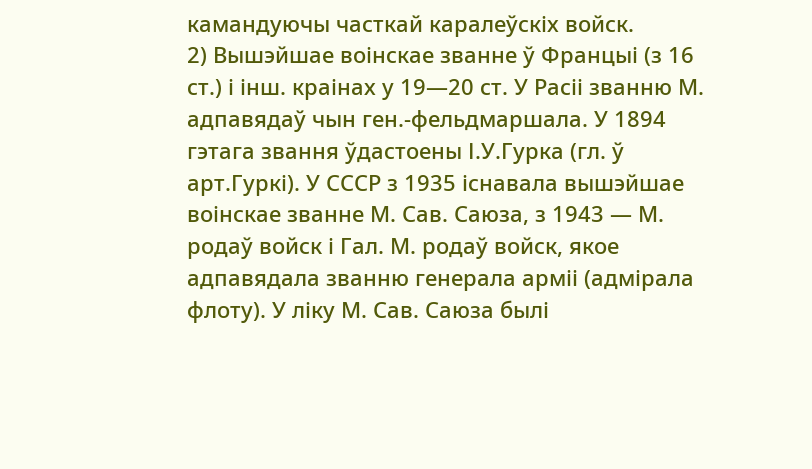камандуючы часткай каралеўскіх войск.
2) Вышэйшае воінскае званне ў Францыі (з 16 ст.) і інш. краінах у 19—20 ст. У Расіі званню М. адпавядаў чын ген.-фельдмаршала. У 1894 гэтага звання ўдастоены І.У.Гурка (гл. ў арт.Гуркі). У СССР з 1935 існавала вышэйшае воінскае званне М. Сав. Саюза, з 1943 — М. родаў войск і Гал. М. родаў войск, якое адпавядала званню генерала арміі (адмірала флоту). У ліку М. Сав. Саюза былі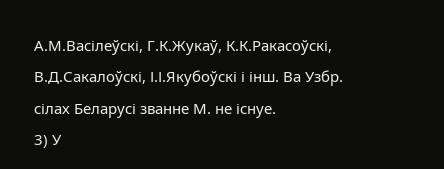А.М.Васілеўскі, Г.К.Жукаў, К.К.Ракасоўскі, В.Д.Сакалоўскі, І.І.Якубоўскі і інш. Ва Узбр. сілах Беларусі званне М. не існуе.
3) У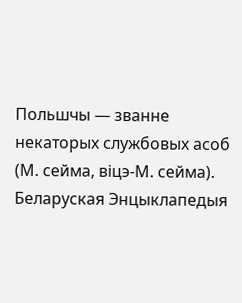Польшчы — званне некаторых службовых асоб (М. сейма, віцэ-М. сейма).
Беларуская Энцыклапедыя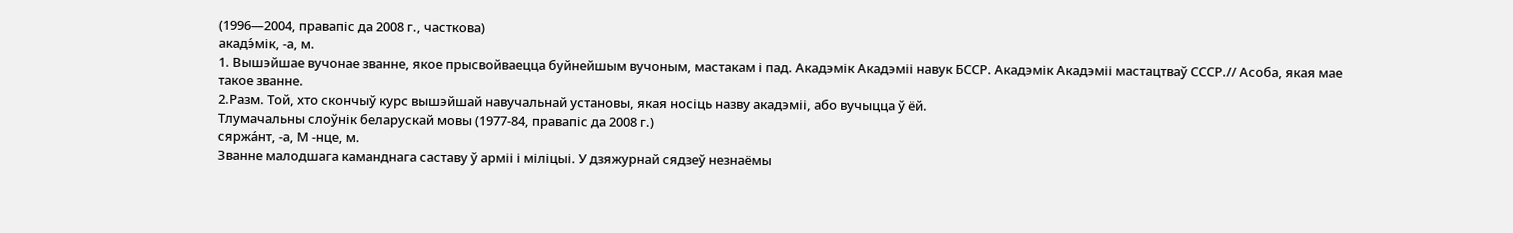(1996—2004, правапіс да 2008 г., часткова)
акадэ́мік, ‑а, м.
1. Вышэйшае вучонае званне, якое прысвойваецца буйнейшым вучоным, мастакам і пад. Акадэмік Акадэміі навук БССР. Акадэмік Акадэміі мастацтваў СССР.// Асоба, якая мае такое званне.
2.Разм. Той, хто скончыў курс вышэйшай навучальнай установы, якая носіць назву акадэміі, або вучыцца ў ёй.
Тлумачальны слоўнік беларускай мовы (1977-84, правапіс да 2008 г.)
сяржа́нт, ‑а, М ‑нце, м.
Званне малодшага каманднага саставу ў арміі і міліцыі. У дзяжурнай сядзеў незнаёмы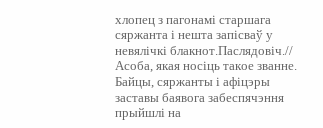хлопец з пагонамі старшага сяржанта і нешта запісваў у невялічкі блакнот.Паслядовіч.// Асоба, якая носіць такое званне. Байцы, сяржанты і афіцэры заставы баявога забеспячэння прыйшлі на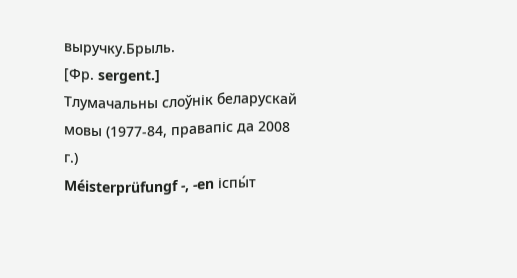выручку.Брыль.
[Фр. sergent.]
Тлумачальны слоўнік беларускай мовы (1977-84, правапіс да 2008 г.)
Méisterprüfungf -, -en іспы́т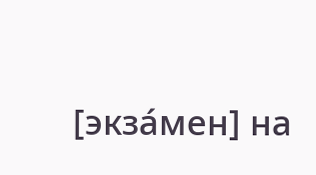[экза́мен] на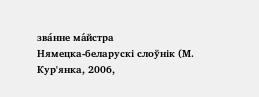зва́нне ма́йстра
Нямецка-беларускі слоўнік (М. Кур'янка, 2006,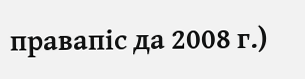правапіс да 2008 г.)